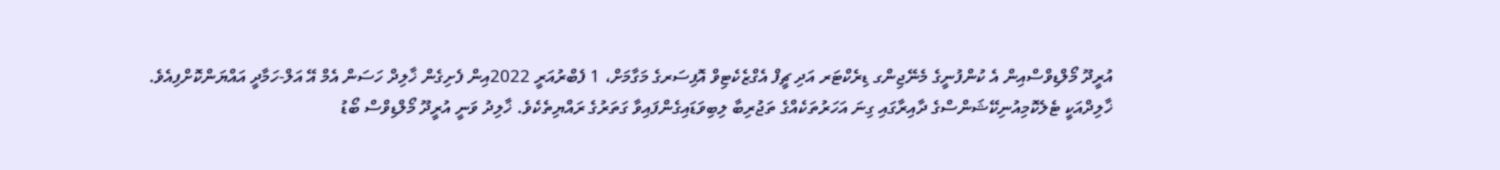އުރީދޫ މޯލްޑިވްސްއިން އެ ކުންފުނީގެ މެނޭޖިންގ ޑިރެކްޓަރ އަދި ޗީފް އެގްޒެކެޓިވް އޮފިސަރގެ މަގާމަށް، 1 ފެބްރުއަރީ 2022އިން ފެށިގެން ޚާލިދް ހަސަން އެމް އޭ އަލް-ހަމާދީ އައްޔަންކޮށްފިއެވެ.
ޚާލިދްއަކީ ޓެލެކޮމިއުނިކޭޝަންސްގެ ދާއިރާގައި ގިނަ އަހަރުތަކެއްގެ ތަޖުރިބާ ލިބިވަޑައިގެންފައިވާ ގަތަރުގެ ރައްޔިތެކެވެ. ޚާލިދު ވަނީ އުރީދޫ މޯލްޑިވްސް ބޯޑު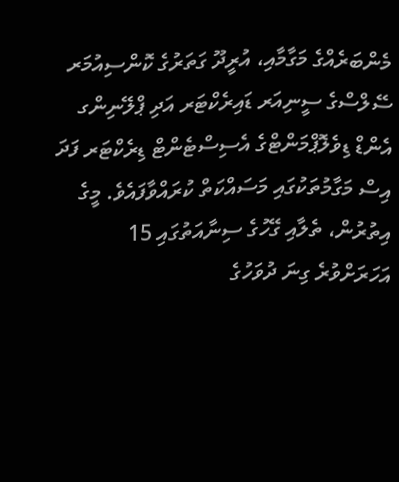މެންބަރެއްގެ މަގާމާއި، އުރީދޫ ގަތަރުގެ ކޮންސިއުމަރ ސޭލްސްގެ ސީނިއަރ ޑައިރެކްޓަރ އަދި ޕްލޭނިންގ އެންޑް ޑިވެލޮޕްމަންޓްގެ އެސިސްޓެންޓް ޑިރެކްޓަރ ފަދަ އިސް މަގާމުތަކުގައި މަސައްކަތް ކުރައްވާފައެވެ. މީގެ އިތުރުން، ތެލާއި ގޭހުގެ ސިނާއަތުގައި 15 އަހަރަށްވުރެ ގިނަ ދުވަހުގެ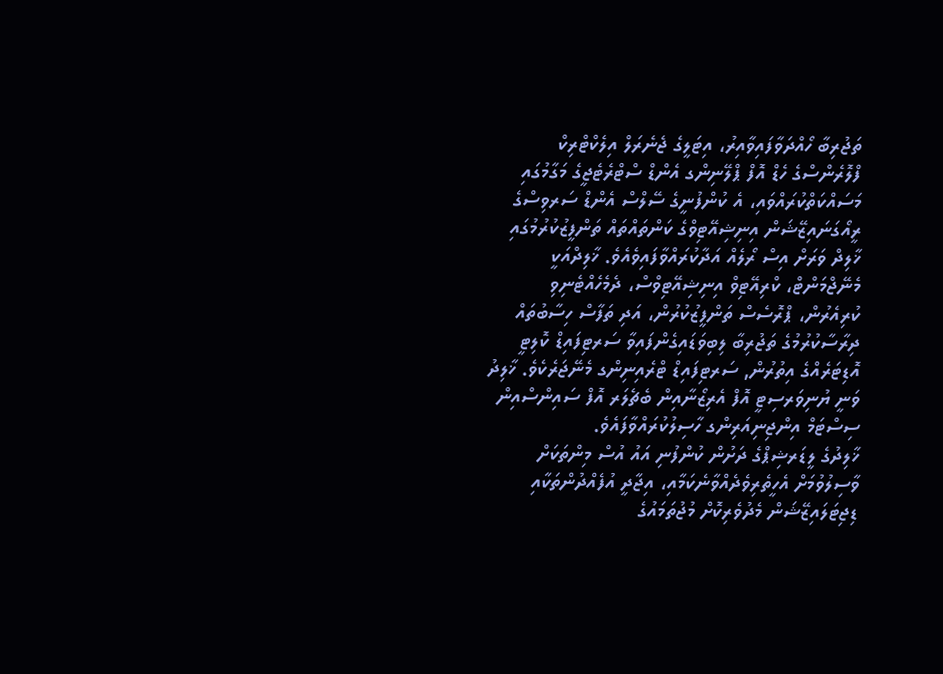ތަޖުރިބާ ހޯއްދަވާފައިވާއިރު، އިޓަލީގެ ޖެނެރަލް އިލެކްޓްރިކް ފްލޮރެންސްގެ ހެޑް އޮފް ޕްލޭނިންގ އެންޑް ސްޓްރެޓެޖީގެ މަގާމުގައި މަސައްކަތްކުރައްވައި، އެ ކުންފުނީގެ ސޭލްސް އެންޑް ސަރވިސްގެ ރީއޯގަނައިޒޭޝަން އިނިޝިއޭޓިވްގެ ކަންތައްތައް ތަންފީޒުކުރުމުގައި ޚާލިދް ވަރަށް އިސް ރޯލެއް އަދާކުރައްވާފައިވެއެވެ. ޚާލިދްއަކީ މެނޭޖްމަންޓް، ކްރިއޭޓިވް އިނިޝިއޭޓިވްސް، ދެމެހެއްޓެނިވި ކުރިއެރުން، ޕްރޮސެސް ތަންފީޒުކުރުން، އަދި ތަފާސް ހިސާބުތައް ދިރާސާކުރުމުގެ ތަޖުރިބާ ލިބިވަޑައިގެންފައިވާ ސަރޓިފައިޑް ކޮލިޓީ އޮޑިޓަރެއްގެ އިތުރުން, ސަރޓިފައިޑް ޓްރެއިނިންގ މެނޭޖަރެކެވެ. ޚާލިދު ވަނީ ޔުނިވަރސިޓީ އޮފް އެރިޒޯނާއިން ބެޗެލަރ އޮފް ސައިންސްއިން ސިސްޓަމް އިންޖިނިއަރިންގ ހާސިލުކުރައްވާފައެވެ.
ޚާލިދުގެ ލީޑަރޝިޕްގެ ދަށުން ކުންފުނި އައު އުސް މިންތަކަށް ވާސިލުވުމަށް އެހީތެރިވެދެއްވާނެކަމާއި، އިޖާދީ އުފެއްދުންތަކާއި ޑިޖިޓަލައިޒޭޝަން މެދުވެރިކޮށް މުޖުތަމައުގެ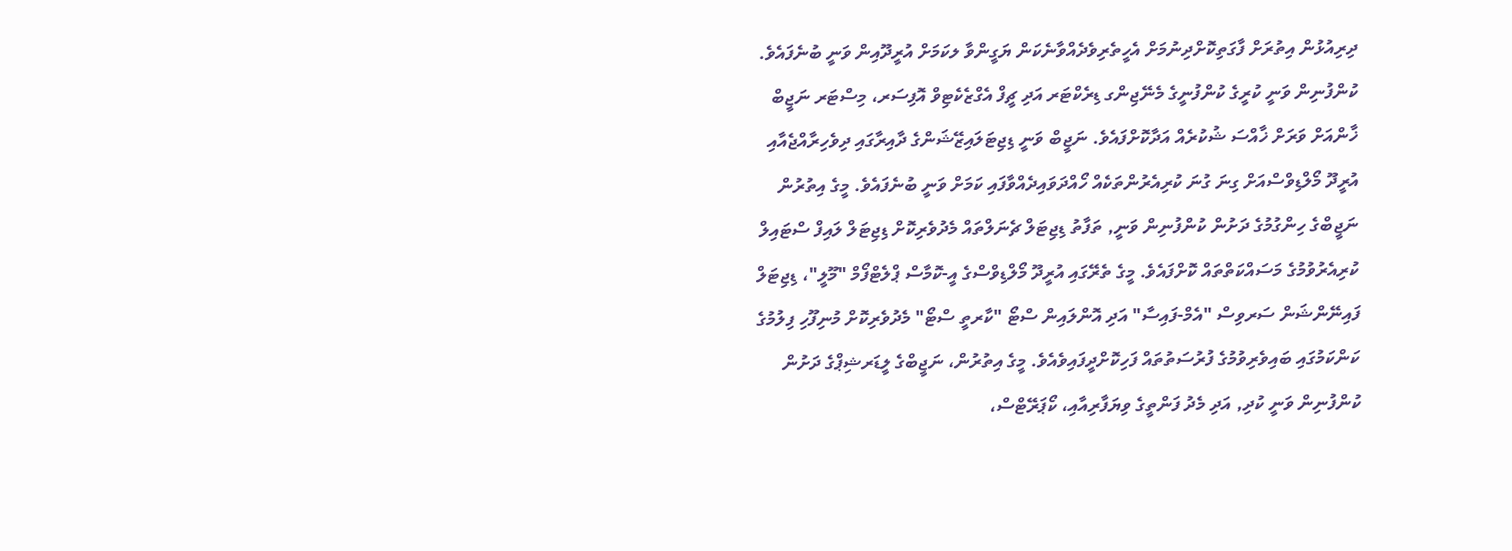ދިރިއުޅުން އިތުރަށް ފާގަތިކޮށްދިނުމަށް އެހީތެރިވެދެއްވާނެކަން ޔަގީންވާ ލކަމަށް އުރީދޫއިން ވަނީ ބުނެފައެވެ.
ކުންފުނިން ވަނީ ކުރީގެ ކުންފުނީގެ މެނޭޖިންގ ޑިރެކްޓަރ އަދި ޗީފް އެގްޒެކެޓިވް އޮފިސަރ، މިސްޓަރ ނަޖީބް ޚާންއަށް ވަރަށް ޚާއްސަ ޝުކުރެއް އަދާކޮށްފައެވެ. ނަޖީބް ވަނީ ޑިޖިޓަލައިޒޭޝަންގެ ދާއިރާގައި ދިވެހިރާއްޖެއާއި އުރީދޫ މޯލްޑިވްސްއަށް ގިނަ ގުނަ ކުރިއެރުންތަކެއް ހޯއްދަވައިދެއްވާފައި ކަމަށް ވަނީ ބުނެފައެވެ. މީގެ އިތުރުން ނަޖީބްގެ ހިންގުމުގެ ދަށުން ކުންފުނިން ވަނީ, ތަފާތު ޑިޖިޓަލް ޗެނަލްތައް މެދުވެރިކޮށް ޑިޖިޓަލް ލައިފް ސްޓައިލް ކުރިއެރުވުމުގެ މަސައްކަތްތައް ކޮށްފައެވެ. މީގެ ތެރޭގައި އުރީދޫ މޯލްޑިވްސްގެ އީ-ކޮމާސް ޕްލެޓްފޯމް "މޫލީ"، ޑިޖިޓަލް ފައިނޭންޝަން ސަރވިސް "އެމް-ފައިސާ" އަދި އޮންލައިން ސްޓޯ "ކާރތީ ސްޓޯ" މެދުވެރިކޮށް މުނިފޫހި ފިލުމުގެ ކަންކަމުގައި ބައިވެރިވުމުގެ ފުރުސަތުތައް ފަހިކޮށްދީފައިވެއެވެ. މީގެ އިތުރުން، ނަޖީބްގެ ލީޑަރޝިޕްގެ ދަށުން ކުންފުނިން ވަނީ ކުދި, އަދި މެދު ފަންތީގެ ވިޔަފާރިއާއި، ކޯޕަރޭޓްސް،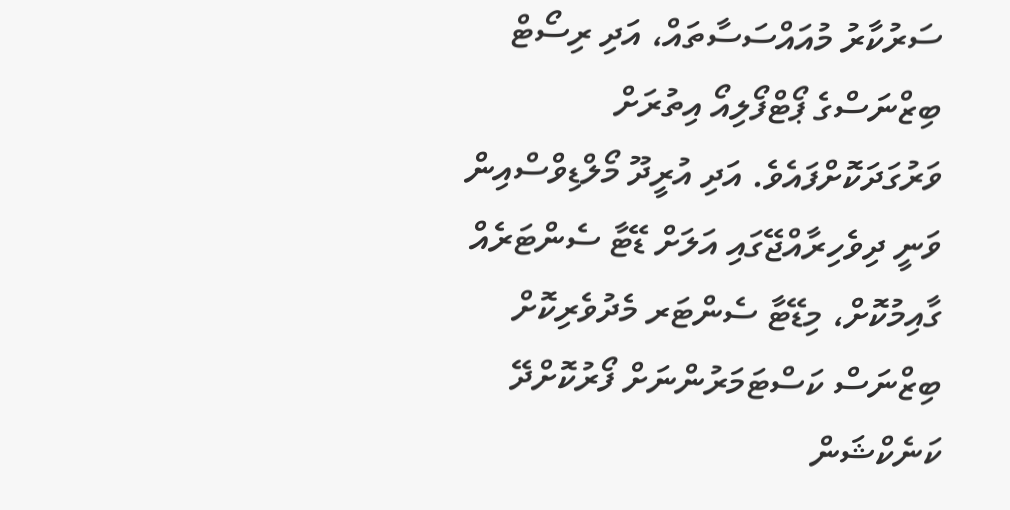ސަރުކާރު މުއައްސަސާތައް، އަދި ރިސޯޓް ބިޒްނަސްގެ ޕޯޓްފޯލިއޯ އިތުރަށް ވަރުގަދަކޮށްފައެވެ. އަދި އުރީދޫ މޯލްޑިވްސްއިން ވަނީ ދިވެހިރާއްޖޭގައި އަލަށް ޑޭޓާ ސެންޓަރެއް ގާއިމުކޮށް، މިޑޭޓާ ސެންޓަރ މެދުވެރިކޮށް ބިޒްނަސް ކަސްޓަމަރުންނަށް ފޯރުކޮށްދޭ ކަނެކްޝަން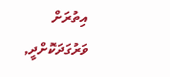އިތުރަށް ވަރުގަދަކޮށްދީ,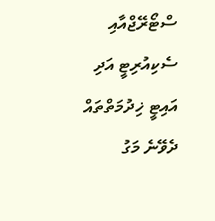ސްޓޯރޭޖްއާއި ސެކިއުރިޓީ އަދި އައިޓީ ޚިދުމަތްތައް ދެވޭނެ މަގު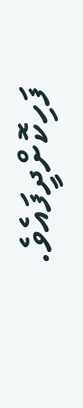ފަހިކޮށްދީފައެވެ.